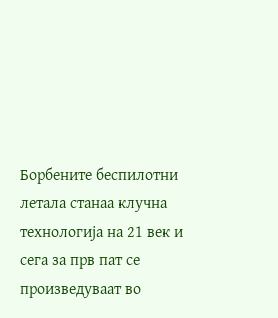Борбените беспилотни летала станаа клучна технологија на 21 век и сега за прв пат се произведуваат во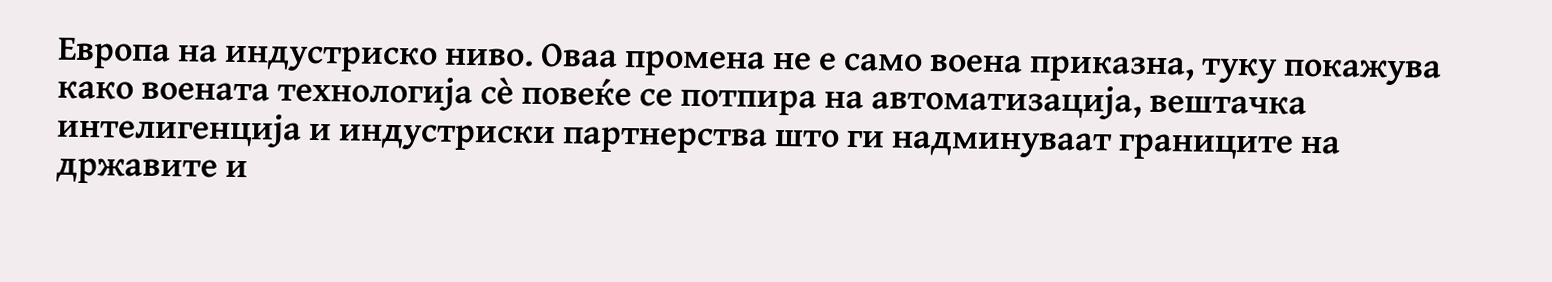Европа на индустриско ниво. Оваа промена не е само воена приказна, туку покажува како воената технологија сè повеќе се потпира на автоматизација, вештачка интелигенција и индустриски партнерства што ги надминуваат границите на државите и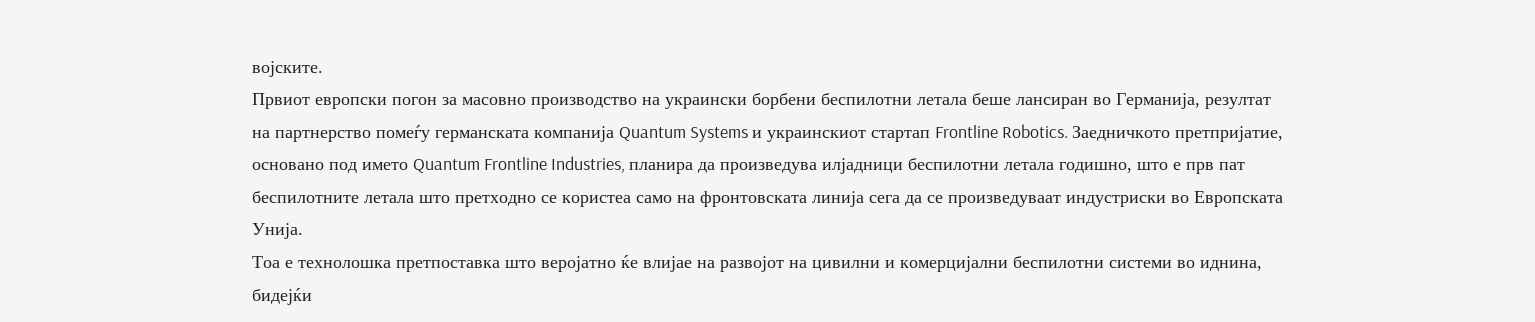војските.
Првиот европски погон за масовно производство на украински борбени беспилотни летала беше лансиран во Германија, резултат на партнерство помеѓу германската компанија Quantum Systems и украинскиот стартап Frontline Robotics. Заедничкото претпријатие, основано под името Quantum Frontline Industries, планира да произведува илјадници беспилотни летала годишно, што е прв пат беспилотните летала што претходно се користеа само на фронтовската линија сега да се произведуваат индустриски во Европската Унија.
Тоа е технолошка претпоставка што веројатно ќе влијае на развојот на цивилни и комерцијални беспилотни системи во иднина, бидејќи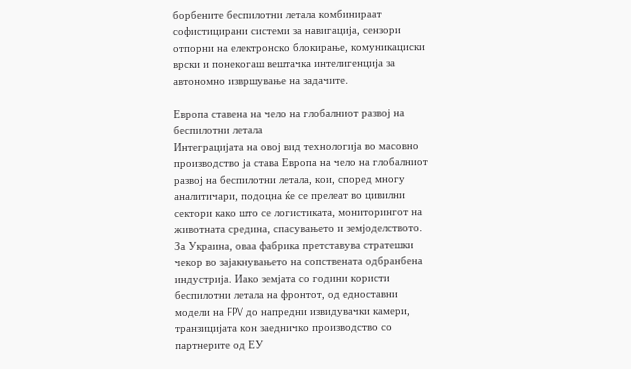борбените беспилотни летала комбинираат софистицирани системи за навигација, сензори отпорни на електронско блокирање, комуникациски врски и понекогаш вештачка интелигенција за автономно извршување на задачите.

Европа ставена на чело на глобалниот развој на беспилотни летала
Интеграцијата на овој вид технологија во масовно производство ја става Европа на чело на глобалниот развој на беспилотни летала, кои, според многу аналитичари, подоцна ќе се прелеат во цивилни сектори како што се логистиката, мониторингот на животната средина, спасувањето и земјоделството.
За Украина, оваа фабрика претставува стратешки чекор во зајакнувањето на сопствената одбранбена индустрија. Иако земјата со години користи беспилотни летала на фронтот, од едноставни модели на FPV до напредни извидувачки камери, транзицијата кон заедничко производство со партнерите од ЕУ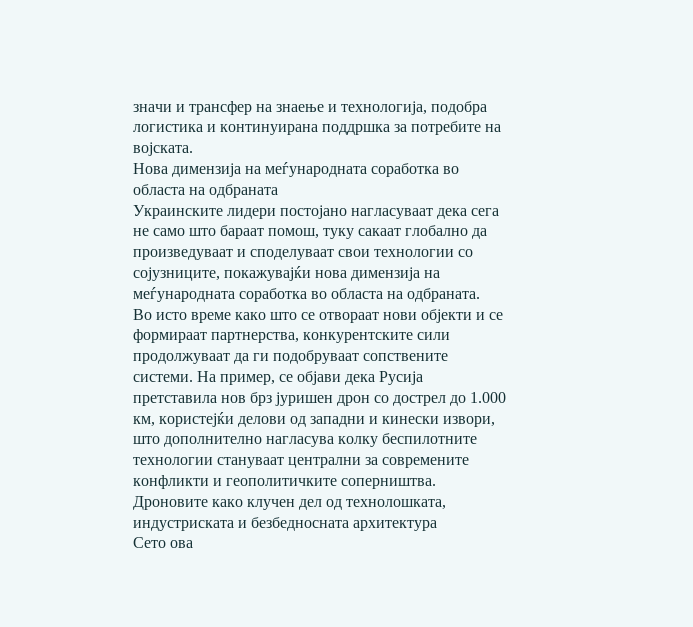значи и трансфер на знаење и технологија, подобра логистика и континуирана поддршка за потребите на војската.
Нова димензија на меѓународната соработка во областа на одбраната
Украинските лидери постојано нагласуваат дека сега не само што бараат помош, туку сакаат глобално да произведуваат и споделуваат свои технологии со сојузниците, покажувајќи нова димензија на меѓународната соработка во областа на одбраната.
Во исто време како што се отвораат нови објекти и се формираат партнерства, конкурентските сили продолжуваат да ги подобруваат сопствените системи. На пример, се објави дека Русија претставила нов брз јуришен дрон со дострел до 1.000 км, користејќи делови од западни и кинески извори, што дополнително нагласува колку беспилотните технологии стануваат централни за современите конфликти и геополитичките соперништва.
Дроновите како клучен дел од технолошката, индустриската и безбедносната архитектура
Сето ова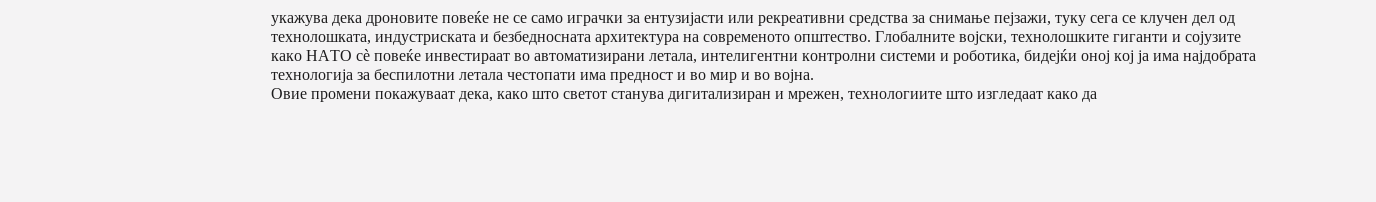укажува дека дроновите повеќе не се само играчки за ентузијасти или рекреативни средства за снимање пејзажи, туку сега се клучен дел од технолошката, индустриската и безбедносната архитектура на современото општество. Глобалните војски, технолошките гиганти и сојузите како НАТО сè повеќе инвестираат во автоматизирани летала, интелигентни контролни системи и роботика, бидејќи оној кој ја има најдобрата технологија за беспилотни летала честопати има предност и во мир и во војна.
Овие промени покажуваат дека, како што светот станува дигитализиран и мрежен, технологиите што изгледаат како да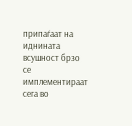припаѓаат на иднината всушност брзо се имплементираат сега во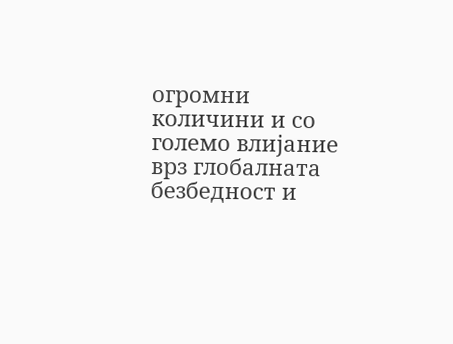огромни количини и со големо влијание врз глобалната безбедност и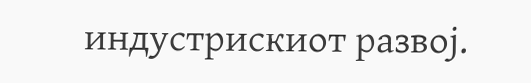индустрискиот развој.